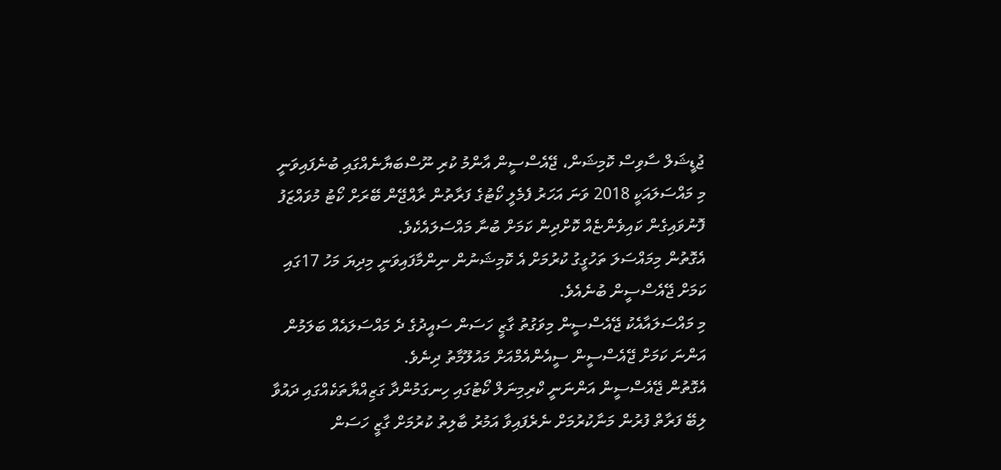ޖުޑީޝަލް ސާވިސް ކޮމިޝަން، ޖޭއެސްސީން އާންމު ކުރި ނޫސްބަޔާނެއްގައި ބުނެފައިވަނީ މި މައްސަލައަކީ 2018 ވަނަ އަހަރު ފެމެލީ ކޯޓުގެ ފަރާތުން ރާއްޖޭން ބޭރަށް ކޯޓު މުވައްޒަފު ފޮނުވައިގެން ކައިވެންޏެއް ކޮށްދިން ކަމަށް ބުނާ މައްސަލައެކެވެ.
އެގޮތުން މިމައްސަލަ ތަހުގީގު ކުރުމަށް އެ ކޮމިޝަނުން ނިންމާފައިވަނީ މިދިޔަ މަހު 17ގައި ކަމަށް ޖޭއެސްސީން ބުނެއެވެ.
މި މައްސަލައާއެކު ޖޭއެސްސީން މިވަގުތު ގާޒީ ހަސަން ސައީދުގެ ދެ މައްސަލައެއް ބަލަމުން އަންނަ ކަމަށް ޖޭއެސްސީން ސީއެންއެމްއަށް މައުލޫމާތު ދިނެވެ.
އެގޮތުން ޖޭއެސްސީން އަންނަނީ ކްރިމިނަލް ކޯޓުގައި ހިނގަމުންދާ ގަޒިއްޔާތަކެއްގައި ދައުވާ ލިބޭ ފަރާތް ފުރުން މަނާކުރުމަށް ނެރެފައިވާ އަމުރު ބާލިތު ކުރުމަށް ގާޒީ ހަސަން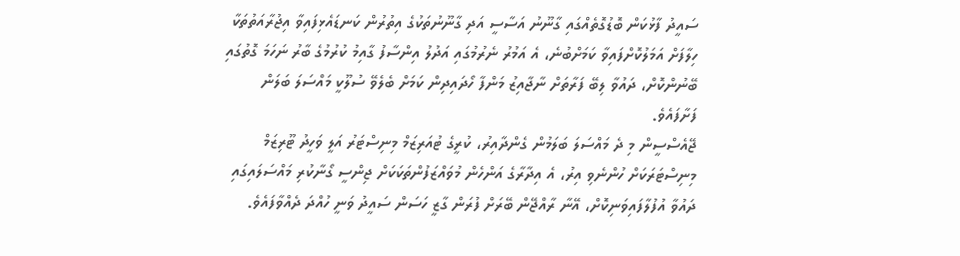ސައީދު ފާޅުކަން ބޮޑުގޮތެއްގައި ގާނޫނު އަސާސީ އަދި ގާނޫނުތަކުގެ އިތުރުން ކަނޑައެޅިފައިވާ އިޖުރާއަތުތަކާ ހިލާފަށް އަމަލުކޮށްފައިވާ ކަމަށްބުނެ، އެ އަމުރު ނެރުމުގައި އަދުލު އިންސާފު ގާއިމު ކުރުމުގެ ބާރު ނަހަމަ ގޮތުގައި ބޭނުންކޮށް، ދައުވާ ލިބޭ ފަރާތަށް ނާޖާއިޒު މަންފާ ހޯދައިދިން ކަމަށް ބެލެވޭ ސުލޫކީ މައްސަލަ ބަލަން ފަށާފައެވެ.
ޖޭއެސްސީން މި ދެ މައްސަލަ ބަލަމުން ގެންދާއިރު، ކުރީގެ ޓުއަރިޒަމް މިނިސްޓަރު އަލީ ވަހީދު ޓޫރިޒަމް މިނިސްޓަރަކަށް ހުންނެވި އިރު، އެ އިދާރާގެ އަންހެން މުވައްޒަފުންތަކަކަށް ޖިންސީ ގޯނާކުރި މައްސަލައިގައި ދައުވާ އުފުލާފައިވަނިކޮށް، އޭނާ ރާއްޖޭން ބޭރަށް ފުރަން ގާޒީ ހަސަން ސައީދު ވަނީ ހުއްދަ ދެއްވާފައެވެ.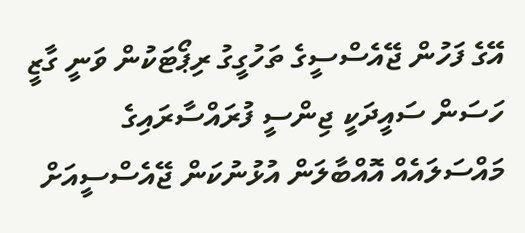އޭގެ ފަހުން ޖޭއެސްސީގެ ތަހުގީގު ރިޕޯޓަކުން ވަނީ ގާޒީ ހަސަން ސައީދަކީ ޖިންސީ ފުރައްސާރައިގެ މައްސަލައެއް އޮއްބާލަން އުޅުނުކަން ޖޭއެސްސީއަށް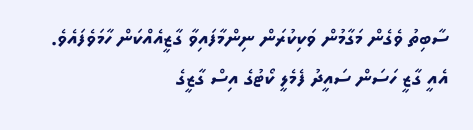ސާބިތު ވެގެން މަގާމުން ވަކިކުރަން ނިންމާފައިވާ ގާޒީއެއްކަން ހާމަވެފައެވެ. އެއީ ގާޒީ ހަސަން ސައީދު ފެމެލީ ކޯޓުގެ އިސް ގާޒީގެ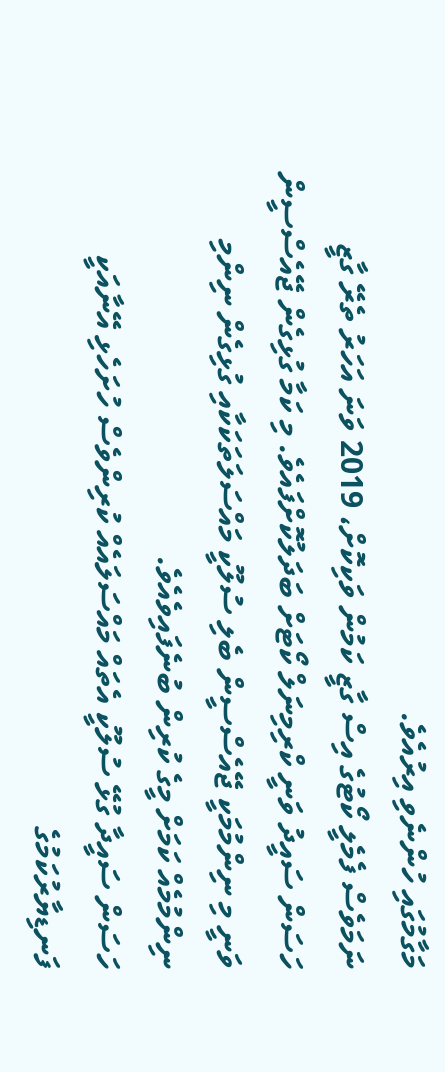މަގާމުގައި ހުންނެވި އިރުއެވެ.
ނަމަވެސް ފެމެލީ ކޯޓުގެ އިސް ގާޒީ ކަމުން ވަކިކޮށް، 2019 ވަނަ އަހަރު ތެރޭ ގާޒީ ހަސަން ސައީދު ވަނީ ކްރިމިނަލް ކޯޓަށް ބަދަލުކޮށްފައެވެ. މި ކަމާ ގުޅިގެން ޖޭއެސްސީން ވަނީ މި ނިންމުމަކީ ޖޭއެސްސީން ބެލި ސުލޫކީ މައްސަލަތަކަކާއި ގުޅިގެން ނިންމި ނިންމުމެއް ކަމަށް މީގެ ކުރިން ބުނެފައިވެއެވެ.
ހަސަން ސައީދާ ގުޅޭ ސުލޫކީ އެތައް މައްސަލައެއް ކުރިންވެސް ހުށަހެޅި އޭނާއަކީ ފަނޑިޔާރުކަމުގެ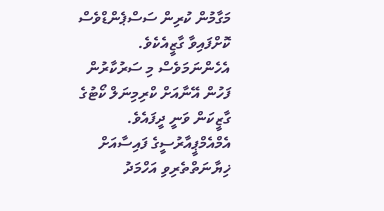މަގާމުން ކުރިން ސަސްޕެންޑްވެސް ކޮށްފައިވާ ގާޒީއެކެވެ. އެހެންނަމަވެސް މި ސަރުކާރުން ފަހުން އޭނާއަށް ކްރިމިނަލް ކޯޓުގެ ގާޒީކަން ވަނީ ދީފައެވެ.
އެމްއެމްޕީއާރުސީގެ ފައިސާއަށް ޚިޔާނަތްތެރިވި އަހްމަދު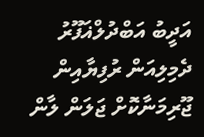އަދީބު އަބްދުލްޣަފޫރު ދެމިލިއަން ރުފިޔާއިން ޖޫރިމަނާކޮށް ޖަލަން ލާން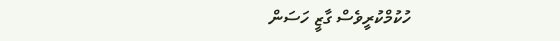ހުކުމްކުރީވެސް ގާޒީ ހަސަން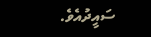ސައީދުއެވެ.